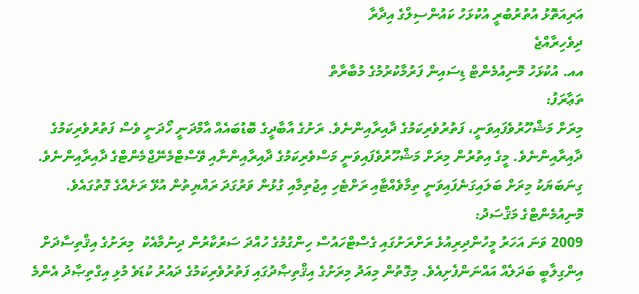އަރިއަތޮޅު އުތުރުބުރީ އުކުޅަހު ކައުންސިލްގެ އިދާރާ
ދިވެހިރާއްޖެ
އއ. އުކުޅަހު މޮނިއުމެންޓް ޑިސައިން ފަރުމާކުރުމުގެ މުބާރާތް
ތަޢާރަފު:
މިރަށް މަޝްހޫރުވެފައިވަނީ، ފަތުރުވެރިކަމުގެ ދާއިރާއިންނެވެ. ރަށުގެ އާބާދީގެ ބޮޑުބައެއް އާމްދަނީ ހޯދަނީ ވެސް ފަތުރުވެރިކަމުގެ ދާއިރާއިންނެވެ. މީގެ އިތުރުން މިރަށް މަޝްހޫރުވެފައިވަނީ މަސްވެރިކަމުގެ ދާއިރާއިންނާއި ވޭސްޓްމެނޭޖްމެންޓްގެ ދާއިރާއިންނެވެ. ގިނަބަޔަކު މިރަށް ބަލައިގަނެފައިވަނީ ތިމާވެއްޓާއި ރަށްޓެހި އިޖުތިމާއި ގުޅުން ވަރުގަދަ ރައްޔިތުން އުޅޭ ރަށެއްގެ ގޮތުގައެވެ.
މޮނިއުމެންޓްގެ މަޤްސަދު:
2009 ވަނަ އަހަރު މީހުންދިރިއުޅެ ރަށްރަށުގައި ގެސްޓްހައުސް ހިންގުމުގެ ހުއްދަ ސަރުކާރުން ދިނުމާއެކު  މިރަށުގެ އިޤްތިސާދަށް އިންގިލާބީ ބަދަލެއް އައްނަންފެށިއެވެ. މިގޮތުން މިއަދު މިރަށުގެ އިޤްތިޞާދުގައި ފަތުރުވެރިކަމުގެ ދައުރު ކުޑަވެ މުޅި އިގްތިޞާދު އެންމެ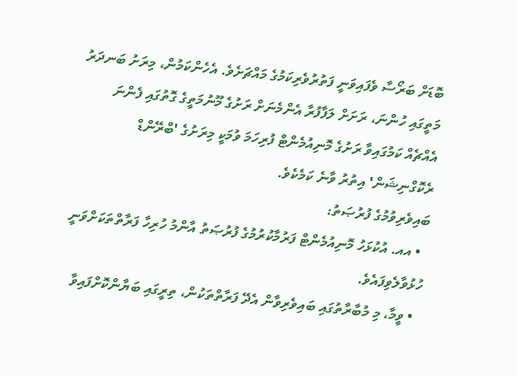ބޮޑަށް ބަރޯސާ ވެފައިވަނީ ފަތުރުވެރިކަމުގެ މައްޗަށެވެ. އެހެންކަމުން، މިރަށު ބަނދަރު މަތީގައި ހުންނަ، ރަށަށް ލަފާފުރާ އެންމެނަށް ރަށުގެ މޫނުމަތީގެ ގޮތުގައި ފެންނަ އެއްޗެއް ކަމުގައިވާ ރަށުގެ މޮނިއުމެންޓް ފުރިހަމަ ވުމަކީ މިރަށުގެ 'ބްރޭންޑް ރެކޮގްނިޝަން' އިތުރު ވާނެ ކަމެކެވެ.
ބައިވެރިވުމުގެ ފުރުޞަތު:
  • އއ. އުކުޅަހު މޮނިއުމެންޓް ފަރުމާކުރުމުގެ ފުރުޞަތު އާންމު ހުރިހާ ފަރާތްތަކަށްވަނީ ހުޅުވާލެވިފައެވެ.
  • ވީމާ، މި މުބާރާތުގައި ބައިވެރިވާން އެދޭ ފަރާތްތަކުން، ތިރީގައި ބަޔާންކޮށްފައިވާ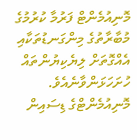މޮނިއުމެންޓް ފަރުމާ ކުރުމުގެ މުބާރާތުގެ މިންގަނޑުތަކާއި އެއްގޮތަށް ލިޔެކިޔުންތައް ހުށަހަޅަންވާނެއެވެ.
މޮނިއުމެންޓްގެ ޑިސައިން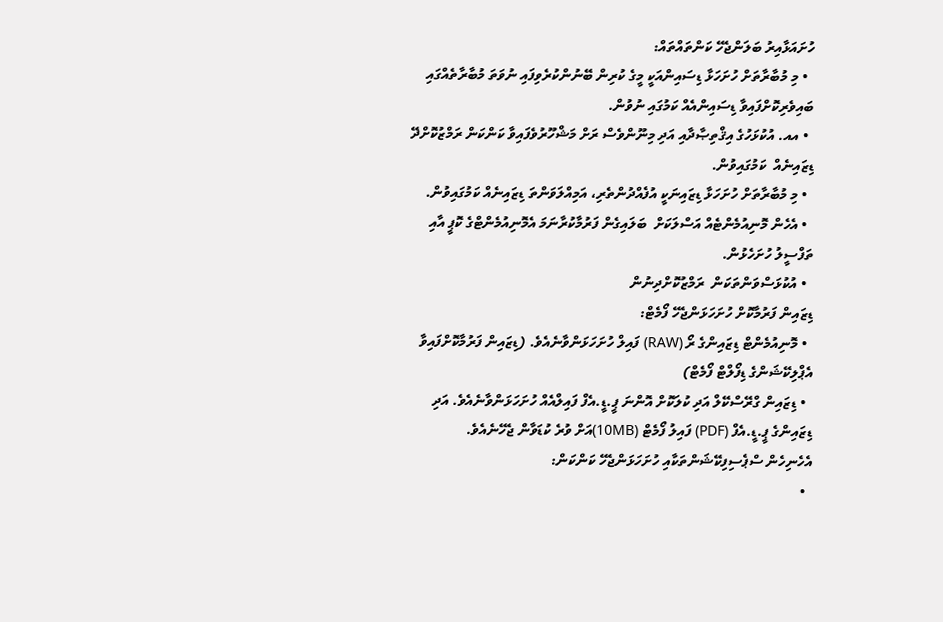ހުށައަޅާއިރު ބަލަންޖެހޭ ކަންތައްތައް:
  • މި މުބާރާތަށް ހުށަހަޅާ ޑިސައިންއަކީ މީގެ ކުރިން ބޭނުންކުރެވިފައި ނުވަތަ މުބާރާތެއްގައި ބައިވެރިކޮށްފައިވާ ޑިސައިންއެއް ކަމުގައި ނުވުން.
  • އއ. އުކުޅަހުގެ އިޤްތިޞާދާއި އަދި މިނޫންވެސް ރަށް މަޝްހޫރުވެފައިވާ ކަންކަން ރަމްޒުކޮށްދޭ ޑިޒައިނެއް  ކަމުގައިވުން.
  • މި މުބާރާތަށް ހުށަހަޅާ ޑިޒައިނަކީ އުފެއްދުންތެރި، އަމިއްލަވަންތަ ޑިޒައިނެއް ކަމުގައިވުން.
  • އެހެން މޮނިއުމެންޓެއް އަސްލަކަށް  ބަލައިގެން ފަރުމާކުރާނަމަ އެމޮނިއުމެންޓްގެ ކޮޕީ އާއި ތަފްސީލު ހުށަހެޅުން.
  • އުކުޅަސްވަންތަކަން  ރަމްޒުކޮށްދިނުން
ޑިޒައިން ފަރުމާކޮށް ހުށަހަޅަންޖެހޭ ފޯމެޓް:
  • މޮނިއުމެންޓް ޑިޒައިންގެ ރޯ (RAW) ފައިލް ހުށަހަޅަންވާނެއެވެ. (ޑިޒައިން ފަރުމާކޮށްފައިވާ އެޕްލިކޭޝަންގެ ޑިފޯލްޓް ފޯމެޓް)
  • ޑިޒައިން ގްރޭސްކޭލް އަދި ކުލަކޮށް އޮންނަ ޕީ.ޑީ.އެފް ފައިލްއެއް ހުށަހަޅަންވާނެއެވެ. އަދި ޑިޒައިންގެ ޕީ.ޑީ.އެފް (PDF) ފައިލު ފޯމެޓް (10MB)އަށް ވުރެ ކުޑަވާން ޖެހޭނެއެވެ.
އެހެނިހެން ސްޕެސިފިކޭޝަންތަކާއި ހުށަހަޅަންޖެހޭ ކަންކަން:
  •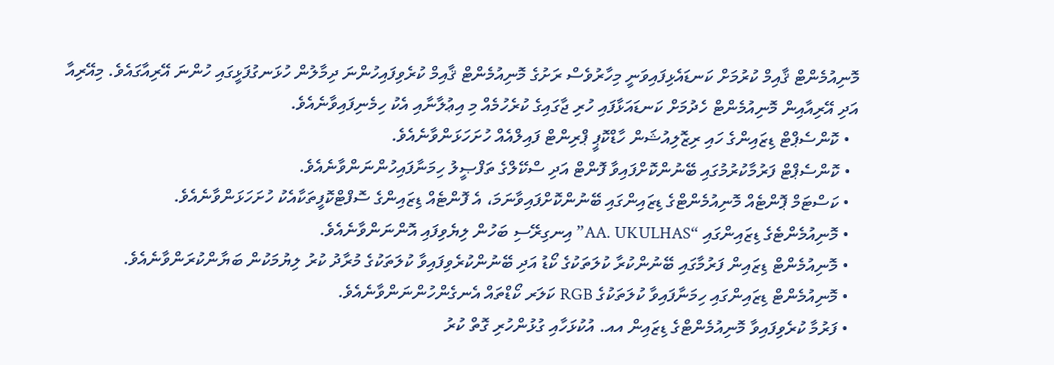މޮނިއުމެންޓް ޤާއިމް ކުރުމަށް ކަނޑައެޅިފައިވަނީ މިހާރުވެސް ރަށުގެ މޮނިއުމެންޓް ޤާއިމް ކުރެވިފައިހުންނަ ދިމާލުން ހުޅަނގުފަޅީގައި ހުންނަ އޭރިއާގައެވެ. މިއޭރިއާ އަދި އޭރިއާއިން މޮނިއުމެންޓް ހެދުމަށް ކަނޑައަޅާފައި ހުރި ޖާގައިގެ ކުރެހުމެއް މި އިޢުލާނާއި އެކު ހިމެނިފައިވާނެއެވެ.
  • ކޮންސެޕްޓް ޑިޒައިންގެ ހައި ރިޒޮލިއުޝަން ހާޑްކޮޕީ ޕްރިންޓް ފައިލްއެއް ހުށަހަޅަންވާނެއެވެ.
  • ކޮންސެޕްޓް ފަރުމާކުރުމުގައި ބޭނުންކޮށްފައިވާ ފޮންޓް އަދި ސްކޭލްގެ ތަފްޞީލު ހިމަނާފައިހުންނަންވާނެއެވެ.
  • ކަސްޓަމް ޕޮންޓެއް މޮނިއުމެންޓްގެ ޑިޒައިންގައި ބޭނުންކޮށްފައިވާނަމަ، އެ ފޮންޓެއް ޑިޒައިންގެ ސޮފްޓްކޮފީތަކާއެކު ހުށަހަޅަންވާނެއެވެ.
  • މޮނިއުމެންޓެގެ ޑިޒައިންގައި “AA. UKULHAS” އިނގިރޭސި ބަހުން ލިޔެވިފައި އޮންނަންވާނެއެވެ.
  • މޮނިއުމެންޓް ޑިޒައިން ފަރުމާގައި ބޭނުންކުރާ ކުލަތަކުގެ ކޯޑު އަދި ބޭނުންކުރެވިފައިވާ ކުލަތަކުގެ މުރާދު ކުރު ލިޔުމަކުން ބަޔާންކުރަންވާނެއެވެ.
  • މޮނިއުމެންޓް ޑިޒައިންގައި ހިމަނާފައިވާ ކުލަތަކުގެ RGB ކަލަރ ކޯޑްތައް އެނގެންހުންނަންވާނެއެވެ.
  • ފަރުމާ ކުރެވިފައިވާ މޮނިއުމެންޓްގެ ޑިޒައިން އއ. އުކުޅަހާއި ގުޅުންހުރި ގޮތް ކުރު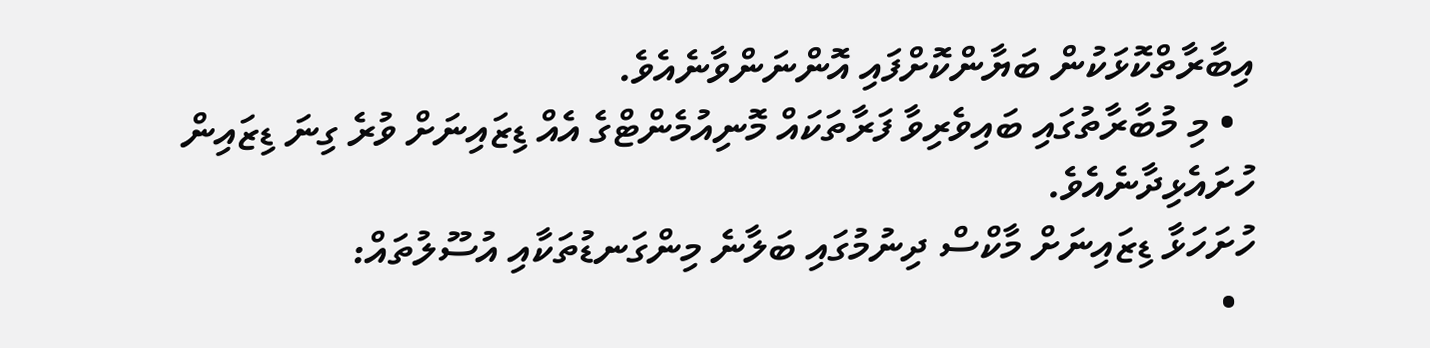އިބާރާތްކޮޅަކުން ބަޔާންކޮށްފައި އޮންނަންވާނެއެވެ.
  • މި މުބާރާތުގައި ބައިވެރިވާ ފަރާތަކައް މޮނިއުމެންޓްގެ އެއް ޑިޒައިނަށް ވުރެ ގިނަ ޑިޒައިން ހުށައެޅިދާނެއެވެ.
ހުށަހަޅާ ޑިޒައިނަށް މާކްސް ދިނުމުގައި ބަލާނެ މިންގަނޑުތަކާއި އުސޫލުތައް:
  •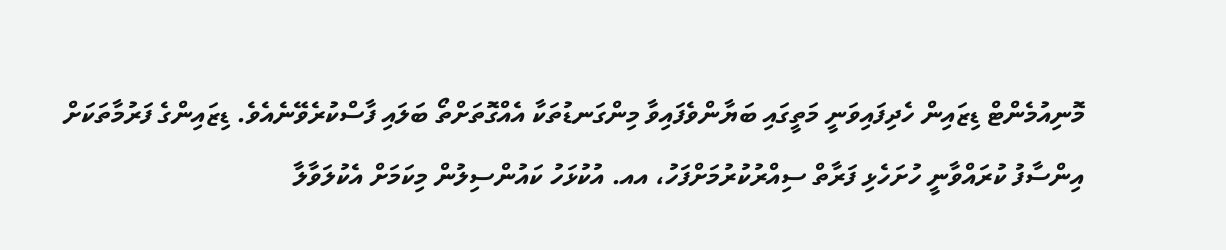މޮނިއުމެންޓް ޑިޒައިން ހެދިފައިވަނީ މަތީގައި ބަޔާންވެފައިވާ މިންގަނޑުތަކާ އެއްގޮތަށްތޯ ބަލައި ފާސްކުރެވޭނެއެވެ. ޑިޒައިންގެ ފަރުމާތަކަށް އިންސާފު ކުރައްވާނީ ހުށަހެޅި ފަރާތް ސިއްރުކުރުމަށްފަހު، އއ. އުކުޅަހު ކައުންސިލުން މިކަމަށް އެކުލަވާލާ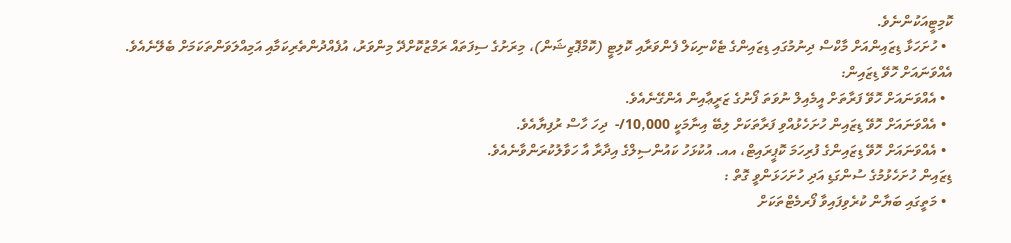ކޮމިޓީއަކުންނެވެ.
  • ހުށަހަޅާ ޑިޒައިންއަށް މާކްސް ދިނުމުގައި ޑިޒައިންގެ ޓެކްނިކަލް ފެންވަރާއި ކޮލިޓީ (ކޮމްޕޮޒިޝަން)، މިރަށުގެ ސިފަތައް ރަމްޒުކޮށްދޭ މިންވަރު، އުފެއްދުންތެރިކަމާއި އަމިއްލަވަންތަކަމަށް ބެލޭނެއެވެ.
އެއްވަނައަށް ހޮވޭ ޑިޒައިން:
  • އެއްވަނައަށް ހޮވޭ ފަރާތަށް އީމެއިލް ނުވަތަ ފޯނުގެ ޒަރީޢާއިން އެންގޭނެއެވެ.
  • އެއްވަނައަށް ހޮވޭ ޑިޒައިން ހުށަހެޅުއްވި ފަރާތަކަށް ލިބޭ އިނާމަކީ 10,000/-  ދިހަ ހާސް ރުފިޔާއެވެ.
  • އެއްވަނައަށް ހޮވޭ ޑިޒައިންގެ ފުރިހަމަ ކޮޕީރައިޓް، އއ. އުކުޅަހު ކައުންސިލްގެ އިދާރާ އާ ހަވާލުކުރަންވާނެއެވެ.
ޑިޒައިން ހުށަހެޅުމުގެ ސުންގަޑި އަދި ހުށަހަޅަންވީ ގޮތް :
  • މަތީގައި ބަޔާން ކުރެވިފައިވާ ފޯރމެޓްތަކަށް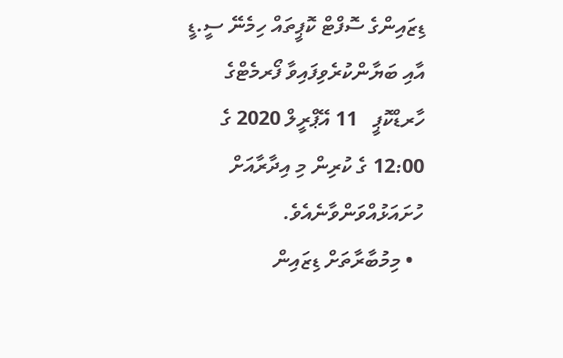ޑިޒައިންގެ ސޮފްޓް ކޮޕީތައް ހިމެނޭ ސީ.ޑީ އާއި ބަޔާންކުރެވިފައިވާ ފޯރމެޓްގެ ހާރޑްކޮޕީ   11 އޭޕްރީލް 2020 ގެ 12:00 ގެ ކުރިން މި އިދާރާއަށް ހުށައަޅުއްވަންވާނެއެވެ.
  • މިމުބާރާތަށް ޑިޒައިން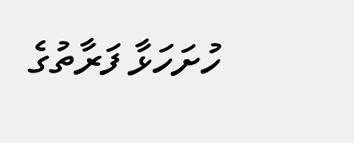ހުށަހަޅާ ފަރާތުގެ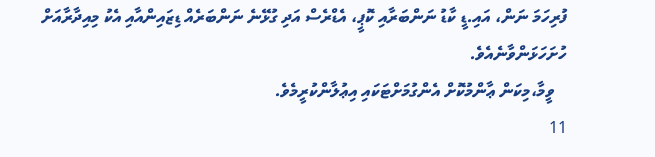ފުރިހަމަ ނަން، އައި.ޑީ ކާޑު ނަންބަރާއި ކޮޕީ، އެޑްރެސް އަދި ގުޅޭނެ ނަންބަރެއް ޑިޒައިންއާއި އެކު މިއިދާރާއަށް ހުށަހަޅަންވާނެއެވެ.
   ވީމާ،މިކަން ޢާންމުކޮށް އެންގުމަށްޓަކައި އިޢުލާންކުރީމެވެ.
11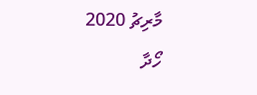މާރިޗު 2020
ހޯދާ